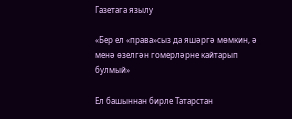Газетага язылу

«Бер ел «права»сыз да яшәргә мөмкин, ә менә өзелгән гомерләрне кайтарып булмый»

Ел башыннан бирле Татарстан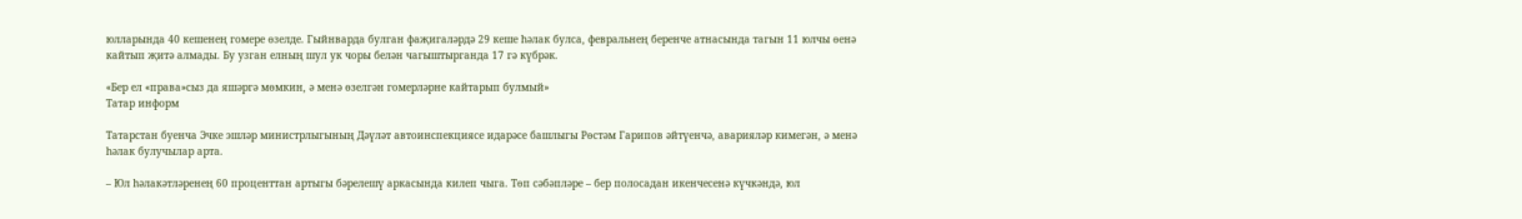юлларында 40 кешенең гомере өзелде. Гыйнварда булган фаҗигаләрдә 29 кеше һәлак булса, февральнең беренче атнасында тагын 11 юлчы өенә кайтып җитә алмады. Бу узган елның шул ук чоры белән чагыштырганда 17 гә күбрәк.

«Бер ел «права»сыз да яшәргә мөмкин, ә менә өзелгән гомерләрне кайтарып булмый»
Татар информ

Татарстан буенча Эчке эшләр министрлыгының Дәүләт автоинспекциясе идарәсе башлыгы Рөстәм Гарипов әйтүенчә, аварияләр кимегән, ә менә һәлак булучылар арта.

– Юл һәлакәтләренең 60 проценттан артыгы бәрелешү аркасында килеп чыга. Төп сәбәпләре – бер полосадан икенчесенә күчкәндә, юл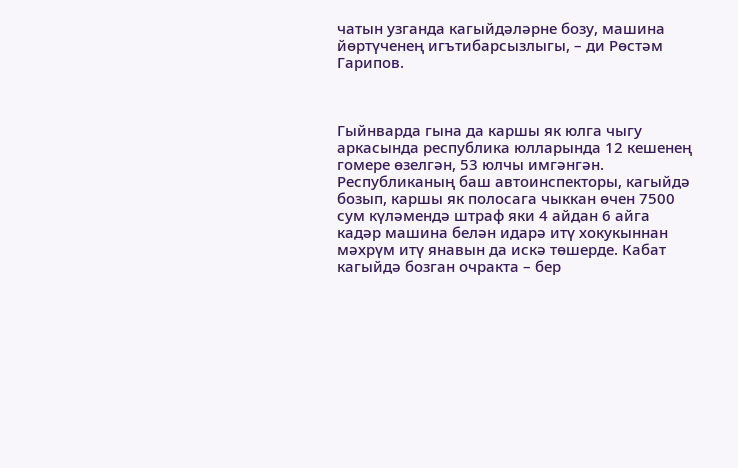чатын узганда кагыйдәләрне бозу, машина йөртүченең игътибарсызлыгы, – ди Рөстәм Гарипов.



Гыйнварда гына да каршы як юлга чыгу аркасында республика юлларында 12 кешенең гомере өзелгән, 53 юлчы имгәнгән. Республиканың баш автоинспекторы, кагыйдә бозып, каршы як полосага чыккан өчен 7500 сум күләмендә штраф яки 4 айдан 6 айга кадәр машина белән идарә итү хокукыннан мәхрүм итү янавын да искә төшерде. Кабат кагыйдә бозган очракта – бер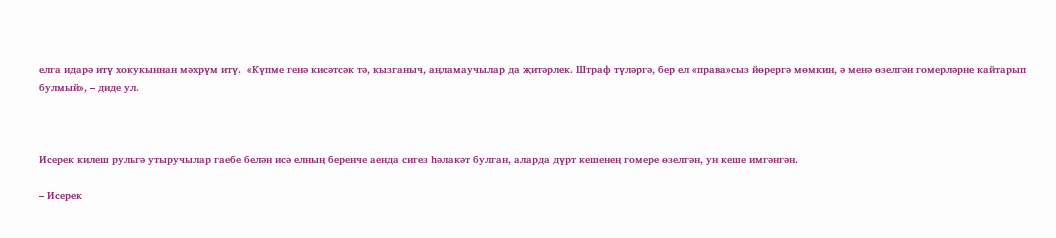елга идарә итү хокукыннан мәхрүм итү.  «Күпме генә кисәтсәк тә, кызганыч, аңламаучылар да җитәрлек. Штраф түләргә, бер ел «права»сыз йөрергә мөмкин, ә менә өзелгән гомерләрне кайтарып булмый», – диде ул.



Исерек килеш рульгә утыручылар гаебе белән исә елның беренче аенда сигез һәлакәт булган, аларда дүрт кешенең гомере өзелгән, ун кеше имгәнгән.

– Исерек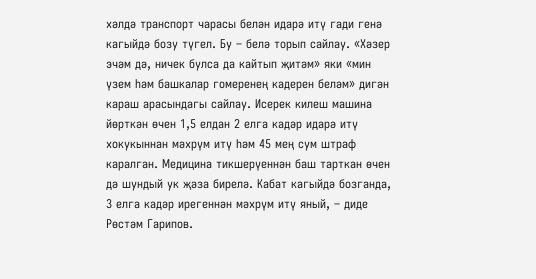хәлдә транспорт чарасы белән идарә итү гади генә кагыйдә бозу түгел. Бу – белә торып сайлау. «Хәзер эчәм дә, ничек булса да кайтып җитәм» яки «мин үзем һәм башкалар гомеренең кадерен беләм» дигән караш арасындагы сайлау. Исерек килеш машина йөрткән өчен 1,5 елдан 2 елга кадәр идарә итү хокукыннан мәхрүм итү һәм 45 мең сум штраф каралган. Медицина тикшерүеннән баш тарткан өчен дә шундый ук җәза бирелә. Кабат кагыйдә бозганда, 3 елга кадәр ирегеннән мәхрүм итү яный, – диде Рөстәм Гарипов.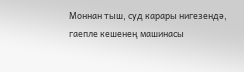Моннан тыш, суд карары нигезендә, гаепле кешенең машинасы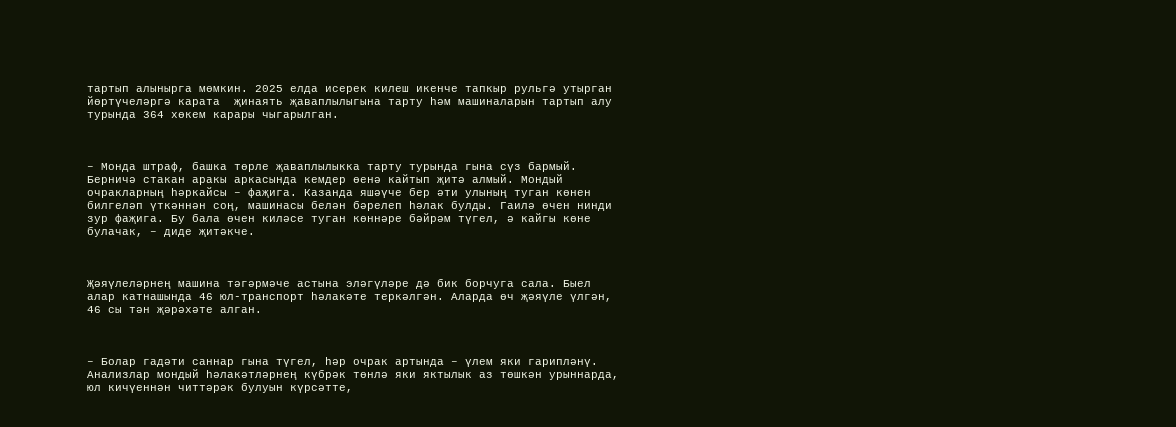тартып алынырга мөмкин. 2025 елда исерек килеш икенче тапкыр рульгә утырган йөртүчеләргә карата  җинаять җаваплылыгына тарту һәм машиналарын тартып алу турында 364 хөкем карары чыгарылган.



– Монда штраф, башка төрле җаваплылыкка тарту турында гына сүз бармый. Берничә стакан аракы аркасында кемдер өенә кайтып җитә алмый. Мондый очракларның һәркайсы – фаҗига. Казанда яшәүче бер әти улының туган көнен билгеләп үткәннән соң, машинасы белән бәрелеп һәлак булды. Гаилә өчен нинди зур фаҗига. Бу бала өчен киләсе туган көннәре бәйрәм түгел, ә кайгы көне булачак, – диде җитәкче.



Җәяүлеләрнең машина тәгәрмәче астына эләгүләре дә бик борчуга сала. Быел алар катнашында 46 юл-транспорт һәлакәте теркәлгән. Аларда өч җәяүле үлгән, 46 сы тән җәрәхәте алган.



– Болар гадәти саннар гына түгел, һәр очрак артында – үлем яки гарипләнү. Анализлар мондый һәлакәтләрнең күбрәк төнлә яки яктылык аз төшкән урыннарда, юл кичүеннән читтәрәк булуын күрсәтте,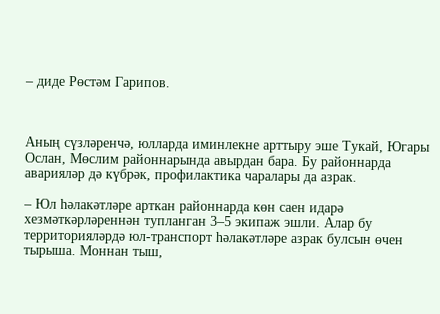– диде Рөстәм Гарипов.



Аның сүзләренчә, юлларда иминлекне арттыру эше Тукай, Югары Ослан, Мөслим районнарында авырдан бара. Бу районнарда аварияләр дә күбрәк, профилактика чаралары да азрак.

– Юл һәлакәтләре арткан районнарда көн саен идарә хезмәткәрләреннән тупланган 3–5 экипаж эшли. Алар бу территорияләрдә юл-транспорт һәлакәтләре азрак булсын өчен тырыша. Моннан тыш,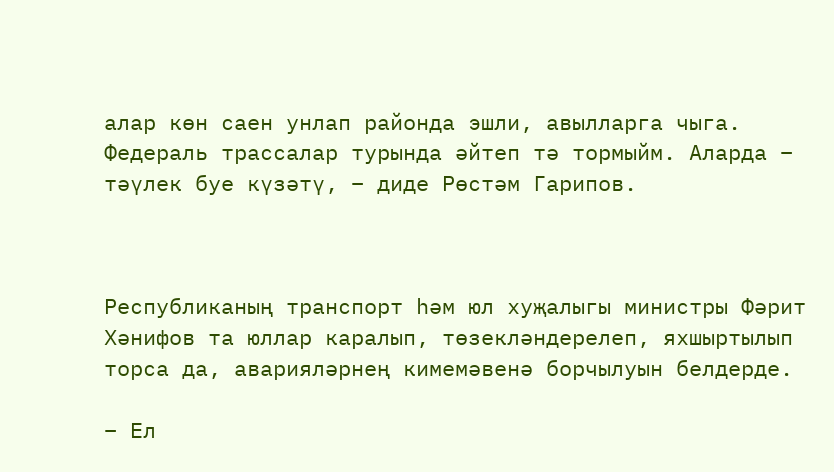алар көн саен унлап районда эшли, авылларга чыга. Федераль трассалар турында әйтеп тә тормыйм. Аларда – тәүлек буе күзәтү, – диде Рөстәм Гарипов.



Республиканың транспорт һәм юл хуҗалыгы министры Фәрит Хәнифов та юллар каралып, төзекләндерелеп, яхшыртылып торса да, аварияләрнең кимемәвенә борчылуын белдерде.

– Ел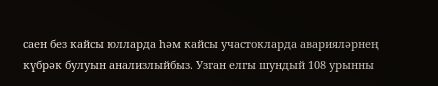саен без кайсы юлларда һәм кайсы участокларда аварияләрнең күбрәк булуын анализлыйбыз. Узган елгы шундый 108 урынны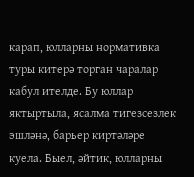карап, юлларны нормативка туры китерә торган чаралар кабул ителде. Бу юллар яктыртыла, ясалма тигезсезлек эшләнә, барьер киртәләре куела. Быел, әйтик, юлларны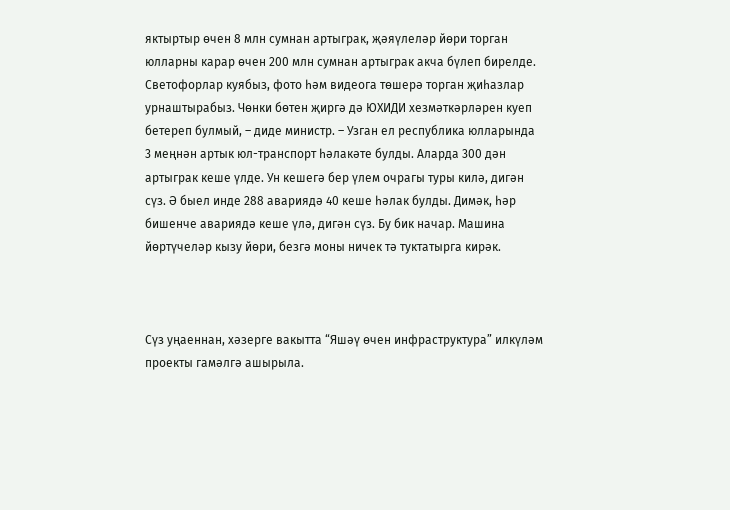яктыртыр өчен 8 млн сумнан артыграк, җәяүлеләр йөри торган юлларны карар өчен 200 млн сумнан артыграк акча бүлеп бирелде. Светофорлар куябыз, фото һәм видеога төшерә торган җиһазлар урнаштырабыз. Чөнки бөтен җиргә дә ЮХИДИ хезмәткәрләрен куеп бетереп булмый, – диде министр. – Узган ел республика юлларында 3 меңнән артык юл-транспорт һәлакәте булды. Аларда 300 дән артыграк кеше үлде. Ун кешегә бер үлем очрагы туры килә, дигән сүз. Ә быел инде 288 авариядә 40 кеше һәлак булды. Димәк, һәр бишенче авариядә кеше үлә, дигән сүз. Бу бик начар. Машина йөртүчеләр кызу йөри, безгә моны ничек тә туктатырга кирәк.



Сүз уңаеннан, хәзерге вакытта “Яшәү өчен инфраструктура” илкүләм проекты гамәлгә ашырыла.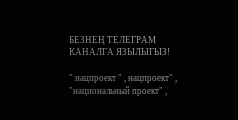БЕЗНЕҢ ТЕЛЕГРАМ КАНАЛГА ЯЗЫЛЫГЫЗ!

" нацпроект " , нацпроект" , "национальный проект" ,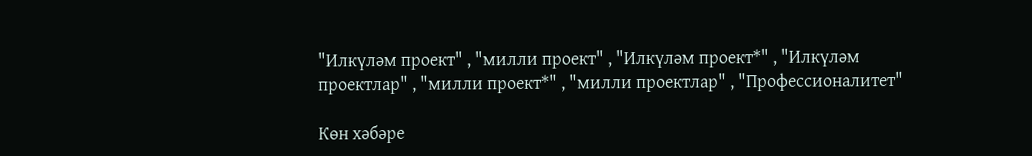"Илкүләм проект" , "милли проект" , "Илкүләм проект*" , "Илкүләм проектлар" , "милли проект*" , "милли проектлар" , "Профессионалитет"

Көн хәбәре